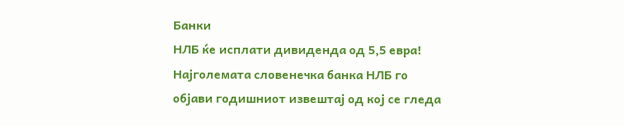Банки
НЛБ ќе исплати дивиденда од 5,5 евра!
Најголемата словенечка банка НЛБ го објави годишниот извештај од кој се гледа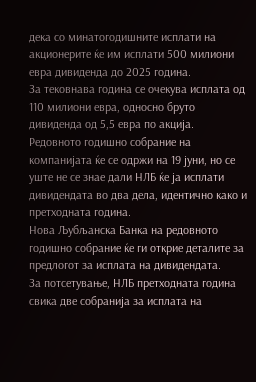дека со минатогодишните исплати на акционерите ќе им исплати 500 милиони евра дивиденда до 2025 година.
За тековнава година се очекува исплата од 110 милиони евра, односно бруто дивиденда од 5,5 евра по акција. Редовното годишно собрание на компанијата ќе се одржи на 19 јуни, но се уште не се знае дали НЛБ ќе ја исплати дивидендата во два дела, идентично како и претходната година.
Нова Љубљанска Банка на редовното годишно собрание ќе ги открие деталите за предлогот за исплата на дивидендата.
За потсетување, НЛБ претходната година свика две собранија за исплата на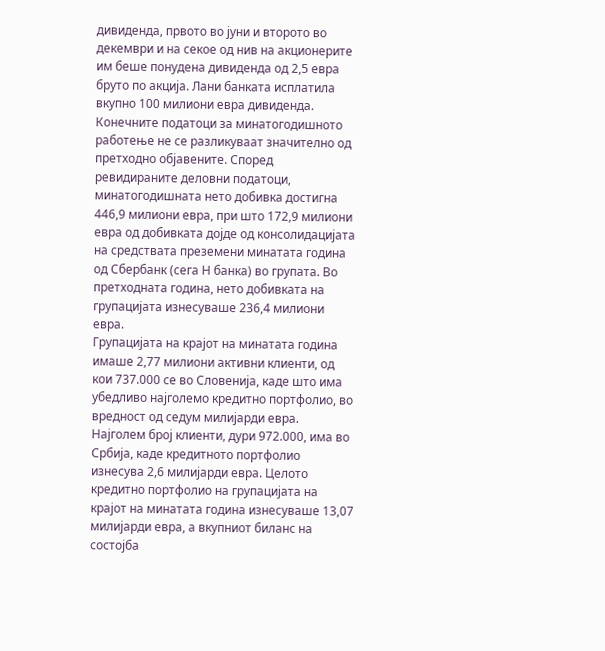дивиденда, првото во јуни и второто во декември и на секое од нив на акционерите им беше понудена дивиденда од 2,5 евра бруто по акција. Лани банката исплатила вкупно 100 милиони евра дивиденда.
Конечните податоци за минатогодишното работење не се разликуваат значително од претходно објавените. Според ревидираните деловни податоци, минатогодишната нето добивка достигна 446,9 милиони евра, при што 172,9 милиони евра од добивката дојде од консолидацијата на средствата преземени минатата година од Сбербанк (сега Н банка) во групата. Во претходната година, нето добивката на групацијата изнесуваше 236,4 милиони евра.
Групацијата на крајот на минатата година имаше 2,77 милиони активни клиенти, од кои 737.000 се во Словенија, каде што има убедливо најголемо кредитно портфолио, во вредност од седум милијарди евра.
Најголем број клиенти, дури 972.000, има во Србија, каде кредитното портфолио изнесува 2,6 милијарди евра. Целото кредитно портфолио на групацијата на крајот на минатата година изнесуваше 13,07 милијарди евра, а вкупниот биланс на состојба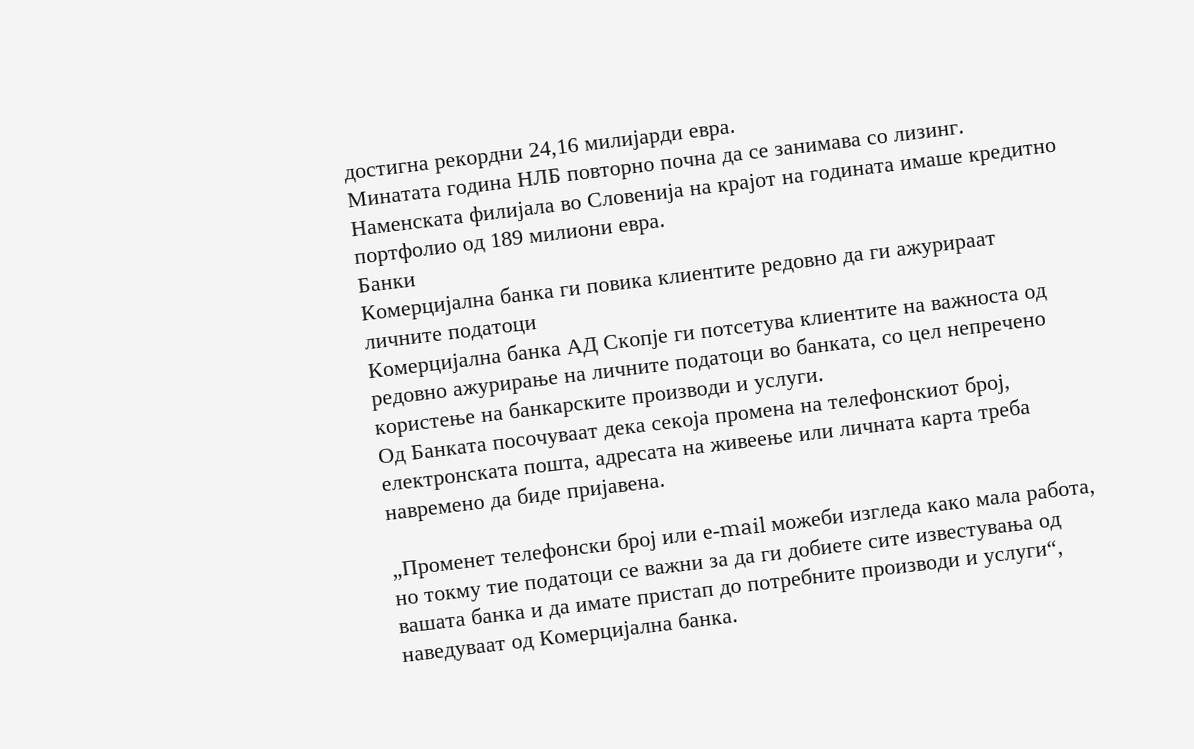достигна рекордни 24,16 милијарди евра.
Минатата година НЛБ повторно почна да се занимава со лизинг. Наменската филијала во Словенија на крајот на годината имаше кредитно портфолио од 189 милиони евра.
Банки
Комерцијална банка ги повика клиентите редовно да ги ажурираат личните податоци
Комерцијална банка АД Скопје ги потсетува клиентите на важноста од редовно ажурирање на личните податоци во банката, со цел непречено користење на банкарските производи и услуги.
Од Банката посочуваат дека секоја промена на телефонскиот број, електронската пошта, адресата на живеење или личната карта треба навремено да биде пријавена.

„Променет телефонски број или е-mail можеби изгледа како мала работа, но токму тие податоци се важни за да ги добиете сите известувања од вашата банка и да имате пристап до потребните производи и услуги“, наведуваат од Комерцијална банка.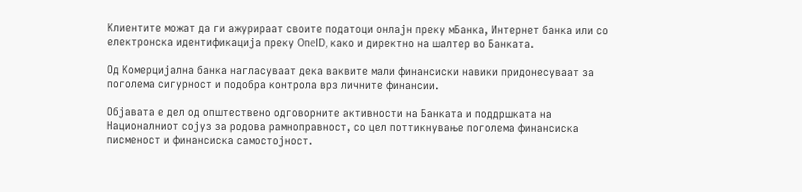Клиентите можат да ги ажурираат своите податоци онлајн преку мБанка, Интернет банка или со електронска идентификација преку OneID, како и директно на шалтер во Банката.

Од Комерцијална банка нагласуваат дека ваквите мали финансиски навики придонесуваат за поголема сигурност и подобра контрола врз личните финансии.

Објавата е дел од општествено одговорните активности на Банката и поддршката на Националниот сојуз за родова рамноправност, со цел поттикнување поголема финансиска писменост и финансиска самостојност.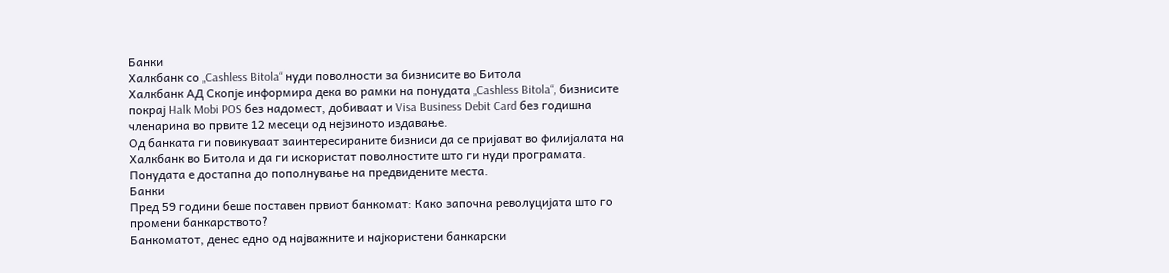Банки
Халкбанк со „Cashless Bitola“ нуди поволности за бизнисите во Битола
Халкбанк АД Скопје информира дека во рамки на понудата „Cashless Bitola“, бизнисите покрај Halk Mobi POS без надомест, добиваат и Visa Business Debit Card без годишна членарина во првите 12 месеци од нејзиното издавање.
Од банката ги повикуваат заинтересираните бизниси да се пријават во филијалата на Халкбанк во Битола и да ги искористат поволностите што ги нуди програмата.
Понудата е достапна до пополнување на предвидените места.
Банки
Пред 59 години беше поставен првиот банкомат: Како започна револуцијата што го промени банкарството?
Банкоматот, денес едно од најважните и најкористени банкарски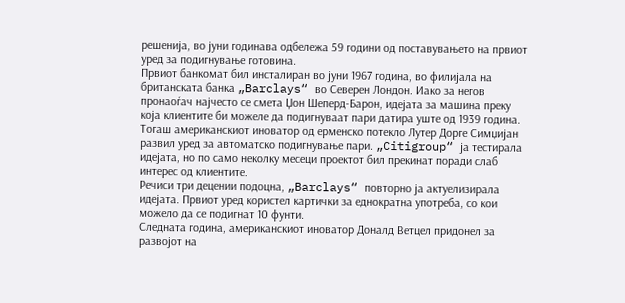решенија, во јуни годинава одбележа 59 години од поставувањето на првиот уред за подигнување готовина.
Првиот банкомат бил инсталиран во јуни 1967 година, во филијала на британската банка „Barclays“ во Северен Лондон. Иако за негов пронаоѓач најчесто се смета Џон Шеперд-Барон, идејата за машина преку која клиентите би можеле да подигнуваат пари датира уште од 1939 година.
Тогаш американскиот иноватор од ерменско потекло Лутер Дорге Симџијан развил уред за автоматско подигнување пари. „Citigroup“ ја тестирала идејата, но по само неколку месеци проектот бил прекинат поради слаб интерес од клиентите.
Речиси три децении подоцна, „Barclays“ повторно ја актуелизирала идејата. Првиот уред користел картички за еднократна употреба, со кои можело да се подигнат 10 фунти.
Следната година, американскиот иноватор Доналд Ветцел придонел за развојот на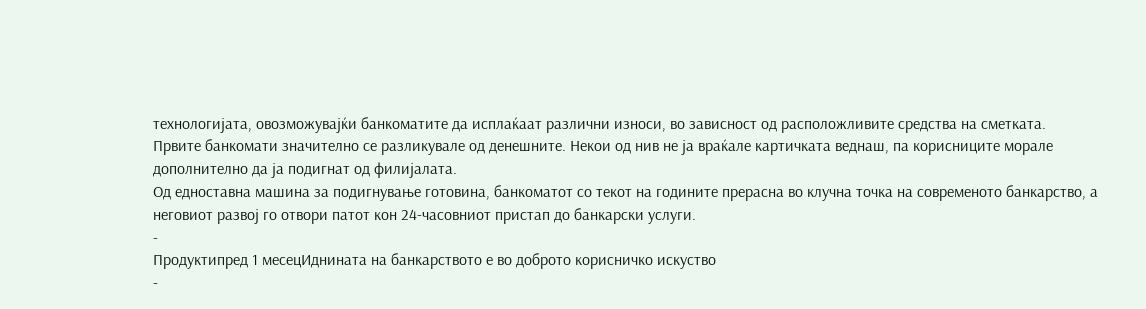технологијата, овозможувајќи банкоматите да исплаќаат различни износи, во зависност од расположливите средства на сметката.
Првите банкомати значително се разликувале од денешните. Некои од нив не ја враќале картичката веднаш, па корисниците морале дополнително да ја подигнат од филијалата.
Од едноставна машина за подигнување готовина, банкоматот со текот на годините прерасна во клучна точка на современото банкарство, а неговиот развој го отвори патот кон 24-часовниот пристап до банкарски услуги.
-
Продуктипред 1 месецИднината на банкарството е во доброто корисничко искуство
-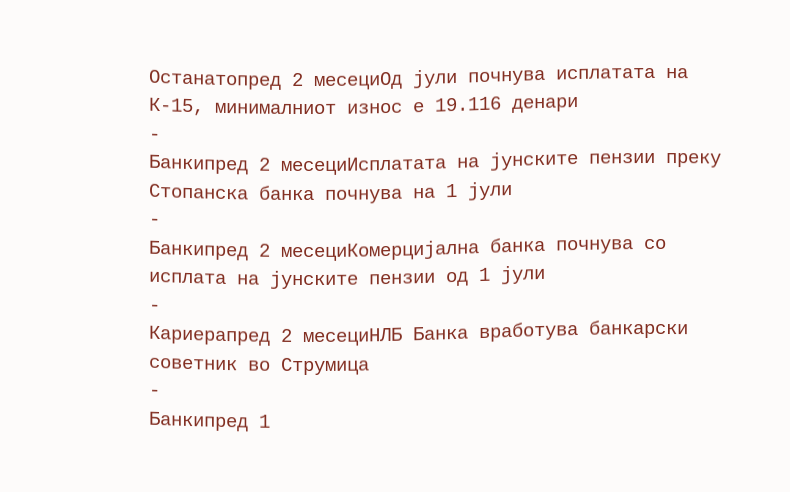Останатопред 2 месециОд јули почнува исплатата на К-15, минималниот износ е 19.116 денари
-
Банкипред 2 месециИсплатата на јунските пензии преку Стопанска банка почнува на 1 јули
-
Банкипред 2 месециКомерцијална банка почнува со исплата на јунските пензии од 1 јули
-
Кариерапред 2 месециНЛБ Банка вработува банкарски советник во Струмица
-
Банкипред 1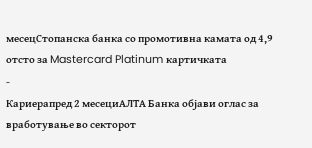месецСтопанска банка со промотивна камата од 4,9 отсто за Mastercard Platinum картичката
-
Кариерапред 2 месециАЛТА Банка објави оглас за вработување во секторот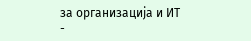за организација и ИТ
-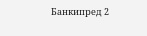Банкипред 2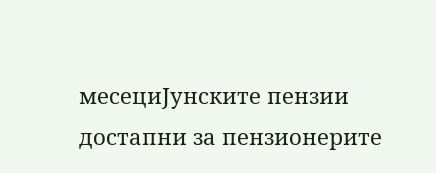месециЈунските пензии достапни за пензионерите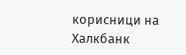корисници на Халкбанк